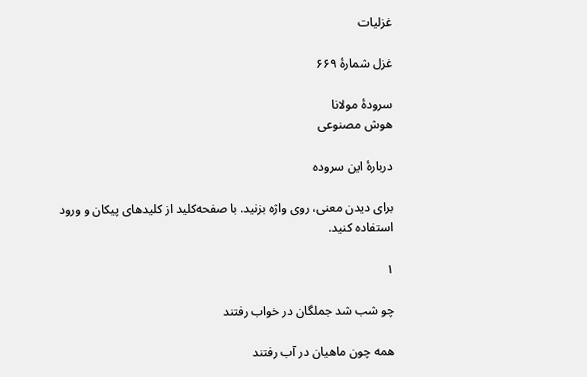غزلیات

غزل شمارهٔ ۶۶۹

سرودهٔ مولانا
هوش مصنوعی

دربارهٔ این سروده

برای دیدن معنی، روی واژه بزنید. با صفحه‌کلید از کلیدهای پیکان و ورود استفاده کنید.

۱

چو شب شد جملگان در خواب رفتند

همه چون ماهیان در آب رفتند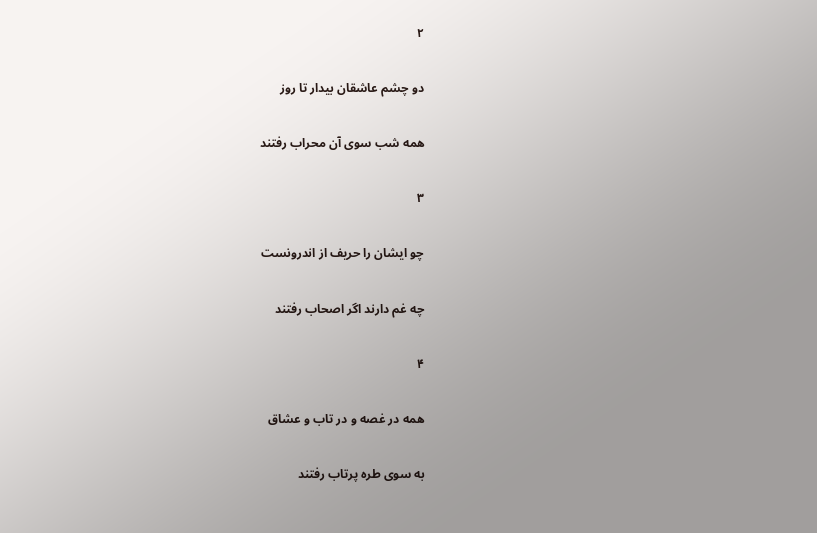۲

دو چشم عاشقان بیدار تا روز

همه شب سوی آن محراب رفتند

۳

چو ایشان را حریف از اندرونست

چه غم دارند اگر اصحاب رفتند

۴

همه در غصه و در تاب و عشاق

به سوی طره پرتاب رفتند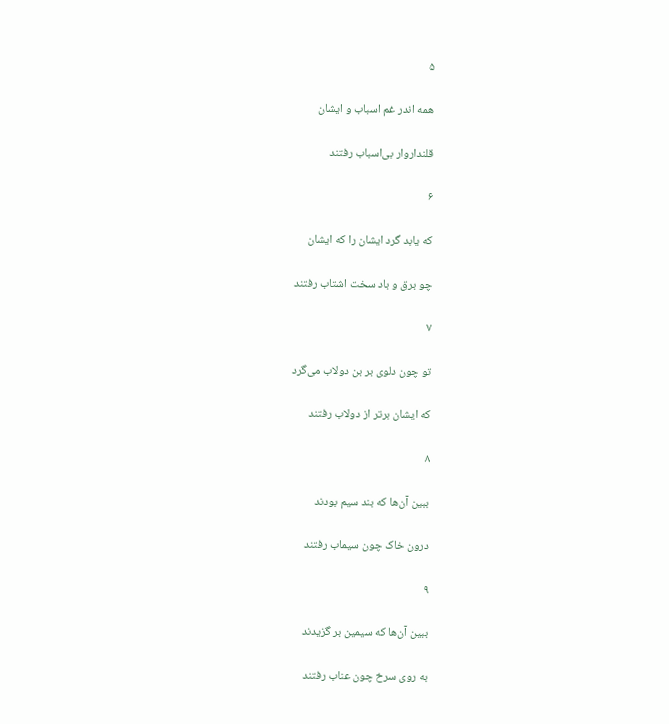۵

همه اندر غم اسباب و ایشان

قلنداروار بی‌اسباب رفتند

۶

که یابد گرد ایشان را که ایشان

چو برق و باد سخت اشتاب رفتند

۷

تو چون دلوی بر بن دولاب می‌گرد

که ایشان برتر از دولاب رفتند

۸

ببین آن‌ها که بند سیم بودند

درون خاک چون سیماب رفتند

۹

ببین آن‌ها که سیمین بر گزیدند

به روی سرخ چون عناب رفتند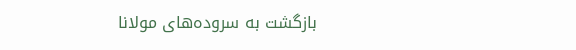بازگشت به سروده‌های مولانا